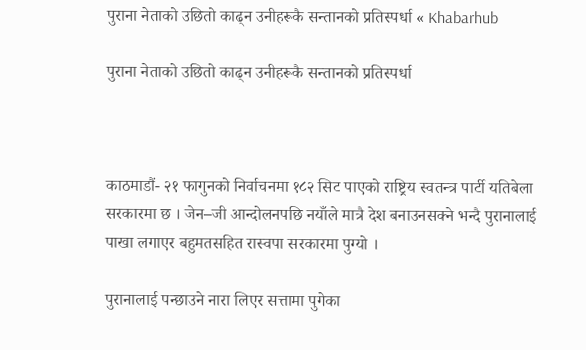पुराना नेताको उछितो काढ्न उनीहरूकै सन्तानको प्रतिस्पर्धा « Khabarhub

पुराना नेताको उछितो काढ्न उनीहरूकै सन्तानको प्रतिस्पर्धा



काठमाडौं- २१ फागुनको निर्वाचनमा १८२ सिट पाएको राष्ट्रिय स्वतन्त्र पार्टी यतिबेला सरकारमा छ । जेन–जी आन्दोलनपछि नयाँले मात्रै देश बनाउनसक्ने भन्दै पुरानालाई पाखा लगाएर बहुमतसहित रास्वपा सरकारमा पुग्यो ।

पुरानालाई पन्छाउने नारा लिएर सत्तामा पुगेका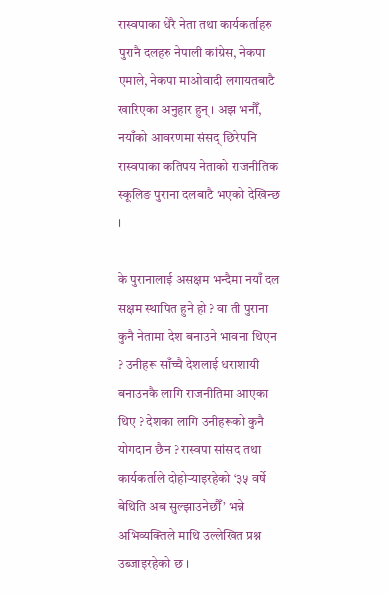रास्वपाका धेरै नेता तथा कार्यकर्ताहरु पुरानै दलहरु नेपाली कांग्रेस, नेकपा एमाले, नेकपा माओवादी लगायतबाटै खारिएका अनुहार हुन् । अझ भनौँ, नयाँको आवरणमा संसद् छिरेपनि रास्वपाका कतिपय नेताको राजनीतिक स्कूलिङ पुराना दलबाटै भएको देखिन्छ ।

के पुरानालाई असक्षम भन्दैमा नयाँ दल सक्षम स्थापित हुने हो ? वा ती पुराना कुनै नेतामा देश बनाउने भावना थिएन ? उनीहरू साँच्चै देशलाई धराशायी बनाउनकै लागि राजनीतिमा आएका थिए ? देशका लागि उनीहरूको कुनै योगदान छैन ? रास्वपा सांसद तथा कार्यकर्ताले दोहोर्‍याइरहेको ‘३५ वर्षे बेथिति अब सुल्झाउनेछौँ’ भन्ने अभिव्यक्तिले माथि उल्लेखित प्रश्न उब्जाइरहेको छ ।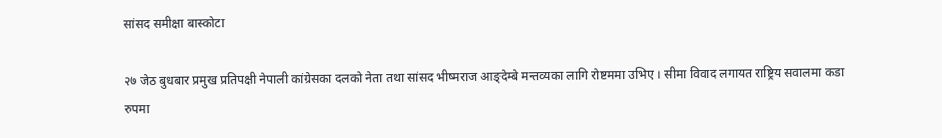सांसद समीक्षा बास्कोटा

२७ जेठ बुधबार प्रमुख प्रतिपक्षी नेपाली कांग्रेसका दलको नेता तथा सांसद भीष्मराज आङ्देम्बे मन्तव्यका लागि रोष्टममा उभिए । सीमा विवाद लगायत राष्ट्रिय सवालमा कडा रुपमा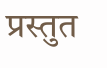प्रस्तुत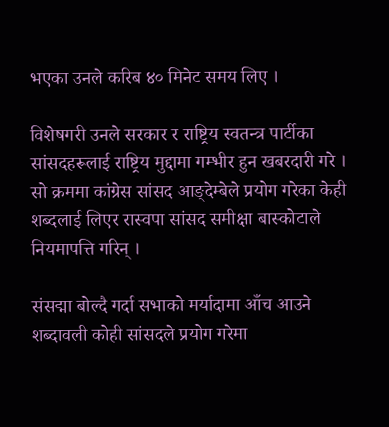भएका उनले करिब ४० मिनेट समय लिए ।

विशेषगरी उनले सरकार र राष्ट्रिय स्वतन्त्र पार्टीका सांसदहरूलाई राष्ट्रिय मुद्दामा गम्भीर हुन खबरदारी गरे । सो क्रममा कांग्रेस सांसद आङ्देम्बेले प्रयोग गरेका केही शब्दलाई लिएर रास्वपा सांसद समीक्षा बास्कोटाले नियमापत्ति गरिन् ।

संसद्मा बोल्दै गर्दा सभाको मर्यादामा आँच आउने शब्दावली कोही सांसदले प्रयोग गरेमा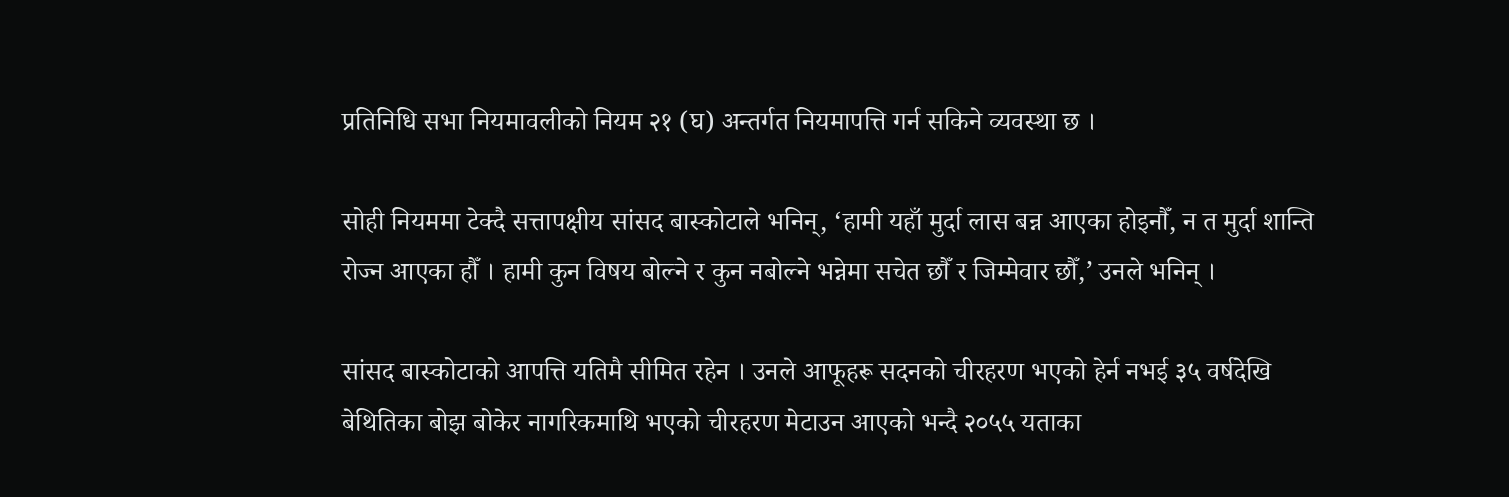प्रतिनिधि सभा नियमावलीको नियम २१ (घ) अन्तर्गत नियमापत्ति गर्न सकिने व्यवस्था छ ।

सोही नियममा टेक्दै सत्तापक्षीय सांसद बास्कोटाले भनिन्, ‘हामी यहाँ मुर्दा लास बन्न आएका होइनौँ, न त मुर्दा शान्ति रोज्न आएका हौँ । हामी कुन विषय बोल्ने र कुन नबोल्ने भन्नेमा सचेत छौँ र जिम्मेवार छौँ,’ उनले भनिन् ।

सांसद बास्कोटाको आपत्ति यतिमै सीमित रहेन । उनले आफूहरू सदनको चीरहरण भएको हेर्न नभई ३५ वर्षदेखि बेथितिका बोझ बोकेर नागरिकमाथि भएको चीरहरण मेटाउन आएको भन्दै २०५५ यताका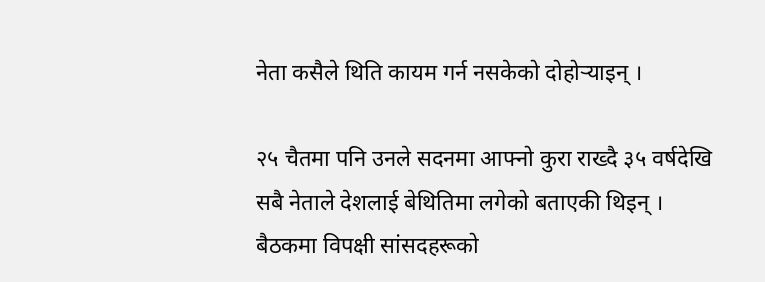नेता कसैले थिति कायम गर्न नसकेको दोहोर्‍याइन् ।

२५ चैतमा पनि उनले सदनमा आफ्नो कुरा राख्दै ३५ वर्षदेखि सबै नेताले देशलाई बेथितिमा लगेको बताएकी थिइन् । बैठकमा विपक्षी सांसदहरूको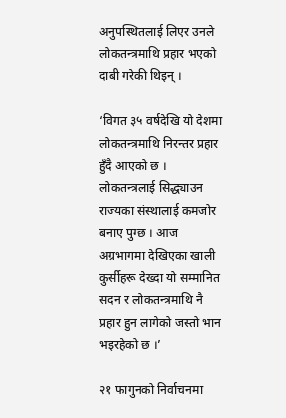अनुपस्थितलाई लिएर उनले लोकतन्त्रमाथि प्रहार भएको दाबी गरेकी थिइन् ।

‘विगत ३५ वर्षदेखि यो देशमा लोकतन्त्रमाथि निरन्तर प्रहार हुँदै आएको छ । लोकतन्त्रलाई सिद्ध्याउन राज्यका संस्थालाई कमजोर बनाए पुग्छ । आज अग्रभागमा देखिएका खाली कुर्सीहरू देख्दा यो सम्मानित सदन र लोकतन्त्रमाथि नै प्रहार हुन लागेको जस्तो भान भइरहेको छ ।’

२१ फागुनको निर्वाचनमा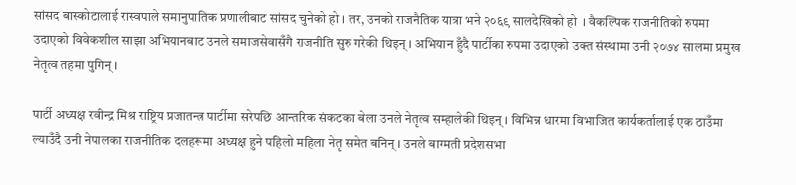सांसद बास्कोटालाई रास्वपाले समानुपातिक प्रणालीबाट सांसद चुनेको हो । तर, उनको राजनैतिक यात्रा भने २०६९ सालदेखिको हो  । वैकल्पिक राजनीतिको रुपमा उदाएको विवेकशील साझा अभियानबाट उनले समाजसेवासँगै राजनीति सुरु गरेकी थिइन् । अभियान हुँदै पार्टीका रुपमा उदाएको उक्त संस्थामा उनी २०७४ सालमा प्रमुख नेतृत्व तहमा पुगिन् ।

पार्टी अध्यक्ष रवीन्द्र मिश्र राष्ट्रिय प्रजातन्त्र पार्टीमा सरेपछि आन्तरिक संकटका बेला उनले नेतृत्व सम्हालेकी थिइन् । विभिन्न धारमा विभाजित कार्यकर्तालाई एक ठाउँमा ल्याउँदै उनी नेपालका राजनीतिक दलहरूमा अध्यक्ष हुने पहिलो महिला नेतृ समेत बनिन् । उनले बाग्मती प्रदेशसभा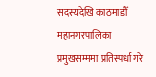सदस्यदेखि काठमाडौँ महानगरपालिका प्रमुखसम्ममा प्रतिस्पर्धा गरे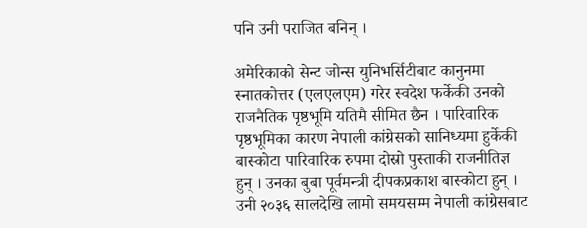पनि उनी पराजित बनिन् ।

अमेरिकाको सेन्ट जोन्स युनिभर्सिटीबाट कानुनमा स्नातकोत्तर (एलएलएम) गरेर स्वदेश फर्केकी उनको राजनैतिक पृष्ठभूमि यतिमै सीमित छैन । पारिवारिक पृष्ठभूमिका कारण नेपाली कांग्रेसको सानिध्यमा हुर्केकी बास्कोटा पारिवारिक रुपमा दोस्रो पुस्ताकी राजनीतिज्ञ हुन् । उनका बुबा पूर्वमन्त्री दीपकप्रकाश बास्कोटा हुन् । उनी २०३६ सालदेखि लामो समयसम्म नेपाली कांग्रेसबाट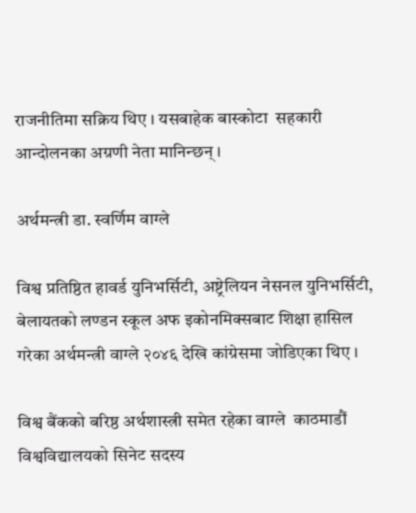राजनीतिमा सक्रिय थिए । यसबाहेक बास्कोटा  सहकारी आन्दोलनका अग्रणी नेता मानिन्छन् ।

अर्थमन्त्री डा. स्वर्णिम वाग्ले

विश्व प्रतिष्ठित हावर्ड युनिभर्सिटी, अष्ट्रेलियन नेसनल युनिभर्सिटी, बेलायतको लण्डन स्कूल अफ इकोनमिक्सबाट शिक्षा हासिल गरेका अर्थमन्त्री वाग्ले २०४६ देखि कांग्रेसमा जोडिएका थिए ।

विश्व बैंकको बरिष्ठ अर्थशास्त्री समेत रहेका वाग्ले  काठमाडौं विश्वविद्यालयको सिनेट सदस्य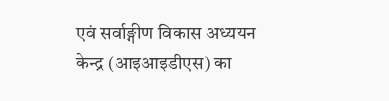एवं सर्वाङ्गीण विकास अध्ययन केन्द्र (आइआइडीएस) का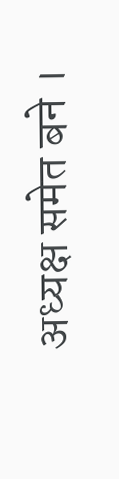अध्यक्ष समेत बने ।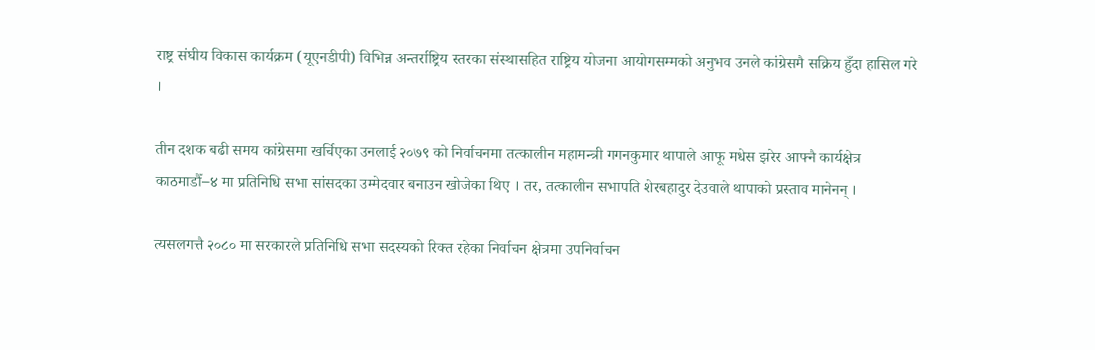राष्ट्र संघीय विकास कार्यक्रम (यूएनडीपी) विभिन्न अन्तर्राष्ट्रिय स्तरका संस्थासहित राष्ट्रिय योजना आयोगसम्मको अनुभव उनले कांग्रेसमै सक्रिय हुँदा हासिल गरे ।

तीन दशक बढी समय कांग्रेसमा खर्चिएका उनलाई २०७९ को निर्वाचनमा तत्कालीन महामन्त्री गगनकुमार थापाले आफू मधेस झरेर आफ्नै कार्यक्षेत्र काठमाडौँ–४ मा प्रतिनिधि सभा सांसदका उम्मेदवार बनाउन खोजेका थिए । तर, तत्कालीन सभापति शेरबहादुर देउवाले थापाको प्रस्ताव मानेनन् ।

त्यसलगत्तै २०८० मा सरकारले प्रतिनिधि सभा सदस्यको रिक्त रहेका निर्वाचन क्षेत्रमा उपनिर्वाचन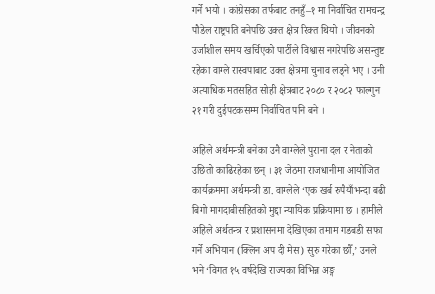गर्ने भयो । कांग्रेसका तर्फबाट तनहुँ–१ मा निर्वाचित रामचन्द्र पौडेल राष्ट्रपति बनेपछि उक्त क्षेत्र रिक्त थियो । जीवनको उर्जाशील समय खर्चिएको पार्टीले विश्वास नगरेपछि असन्तुष्ट रहेका वाग्ले रास्वपाबाट उक्त क्षेत्रमा चुनाव लड्ने भए । उनी अत्याधिक मतसहित सोही क्षेत्रबाट २०८० र २०८२ फाल्गुन २१ गरी दुईपटकसम्म निर्वाचित पनि बने ।

अहिले अर्थमन्त्री बनेका उनै वाग्लेले पुराना दल र नेताको उछितो काढिरहेका छन् । ३१ जेठमा राजधानीमा आयोजित कार्यक्रममा अर्थमन्त्री डा. वाग्लेले ‘एक खर्ब रुपैयाँभन्दा बढी बिगो मागदाबीसहितको मुद्दा न्यायिक प्रक्रियामा छ । हामीले अहिले अर्थतन्त्र र प्रशासनमा देखिएका तमाम गडबडी सफा गर्ने अभियान (क्लिन अप दी मेस) सुरु गरेका छौँ,’ उनले भने ‘विगत १५ वर्षदेखि राज्यका विभिन्न अङ्ग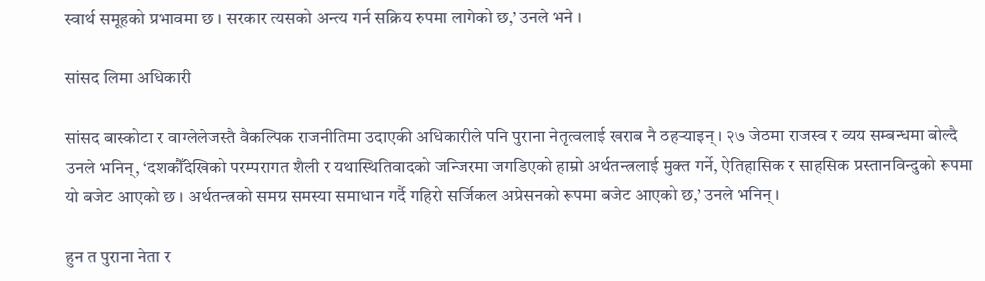स्वार्थ समूहको प्रभावमा छ । सरकार त्यसको अन्त्य गर्न सक्रिय रुपमा लागेको छ,’ उनले भने ।

सांसद लिमा अधिकारी

सांसद बास्कोटा र वाग्लेलेजस्तै वैकल्पिक राजनीतिमा उदाएकी अधिकारीले पनि पुराना नेतृत्वलाई खराब नै ठहर्‍याइन् । २७ जेठमा राजस्व र व्यय सम्बन्धमा बोल्दै उनले भनिन्, ‘दशकौँदेखिको परम्परागत शैली र यथास्थितिवादको जन्जिरमा जगडिएको हाम्रो अर्थतन्त्रलाई मुक्त गर्ने, ऐतिहासिक र साहसिक प्रस्तानविन्दुको रूपमा यो बजेट आएको छ । अर्थतन्त्रको समग्र समस्या समाधान गर्दै गहिरो सर्जिकल अप्रेसनको रूपमा बजेट आएको छ,’ उनले भनिन् ।

हुन त पुराना नेता र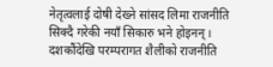नेतृत्वलाई दोषी देख्ने सांसद लिमा राजनीति सिक्दै गरेकी नयाँ सिकारु भने होइनन् । दशकौंदेखि परम्परागत शैलीको राजनीति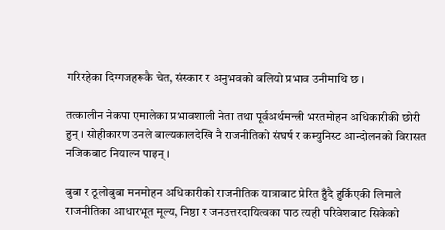गरिरहेका दिग्गजहरूकै चेत, संस्कार र अनुभवको बलियो प्रभाव उनीमाथि छ ।

तत्कालीन नेकपा एमालेका प्रभावशाली नेता तथा पूर्वअर्थमन्त्री भरतमोहन अधिकारीकी छोरी हुन् । सोहीकारण उनले बाल्यकालदेखि नै राजनीतिको संघर्ष र कम्युनिस्ट आन्दोलनको विरासत नजिकबाट नियाल्न पाइन् ।

बुबा र ठूलोबुबा मनमोहन अधिकारीको राजनीतिक यात्राबाट प्रेरित हुँदै हुर्किएकी लिमाले राजनीतिका आधारभूत मूल्य, निष्ठा र जनउत्तरदायित्वका पाठ त्यही परिवेशबाट सिकेको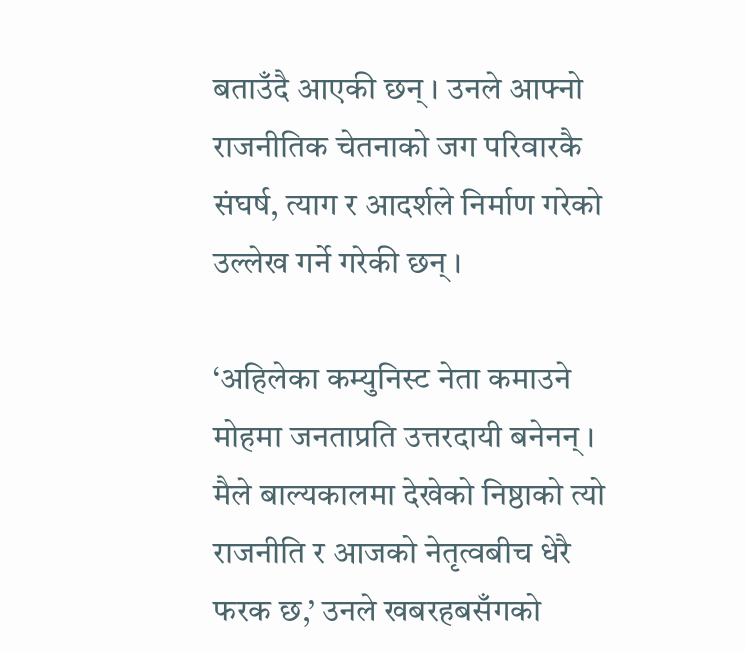बताउँदै आएकी छन् । उनले आफ्नो राजनीतिक चेतनाको जग परिवारकै संघर्ष, त्याग र आदर्शले निर्माण गरेको उल्लेख गर्ने गरेकी छन् ।

‘अहिलेका कम्युनिस्ट नेता कमाउने मोहमा जनताप्रति उत्तरदायी बनेनन् । मैले बाल्यकालमा देखेको निष्ठाको त्यो राजनीति र आजको नेतृत्वबीच धेरै फरक छ,’ उनले खबरहबसँगको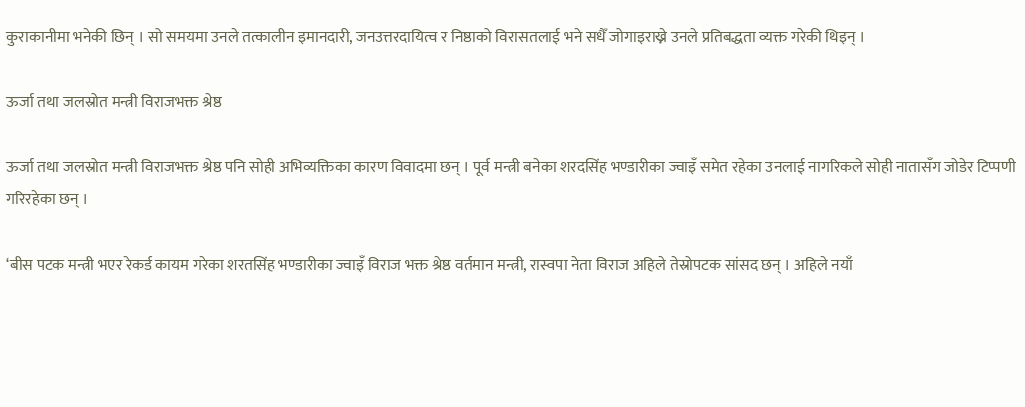कुराकानीमा भनेकी छिन् । सो समयमा उनले तत्कालीन इमानदारी, जनउत्तरदायित्व र निष्ठाको विरासतलाई भने सधैँ जोगाइराख्ने उनले प्रतिबद्धता व्यक्त गरेकी थिइन् ।

ऊर्जा तथा जलस्रोत मन्त्री विराजभक्त श्रेष्ठ

ऊर्जा तथा जलस्रोत मन्त्री विराजभक्त श्रेष्ठ पनि सोही अभिव्यक्तिका कारण विवादमा छन् । पूर्व मन्त्री बनेका शरदसिंह भण्डारीका ज्वाइँ समेत रहेका उनलाई नागरिकले सोही नातासँग जोडेर टिप्पणी गरिरहेका छन् ।

‘बीस पटक मन्त्री भएर रेकर्ड कायम गरेका शरतसिंह भण्डारीका ज्वाइँ विराज भक्त श्रेष्ठ वर्तमान मन्त्री, रास्वपा नेता विराज अहिले तेस्रोपटक सांसद छन् । अहिले नयाँ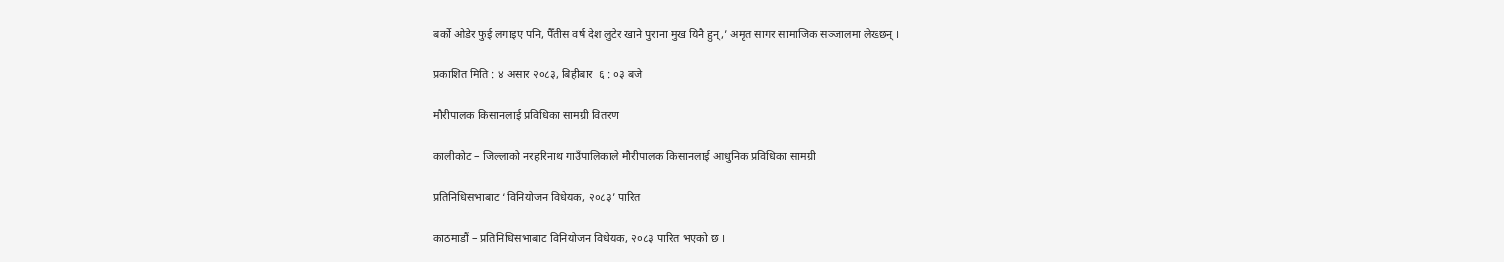बर्को ओडेर फुई लगाइए पनि, पैँतीस वर्ष देश लुटेर खाने पुराना मुख यिनै हुन्,’ अमृत सागर सामाजिक सञ्जालमा लेख्छन् ।

प्रकाशित मिति : ४ असार २०८३, बिहीबार  ६ : ०३ बजे

मौरीपालक किसानलाई प्रविधिका सामग्री वितरण

कालीकोट – जिल्लाको नरहरिनाथ गाउँपालिकाले मौरीपालक किसानलाई आधुनिक प्रविधिका सामग्री

प्रतिनिधिसभाबाट ‘विनियोजन विधेयक, २०८३’ पारित

काठमाडौं – प्रतिनिधिसभाबाट विनियोजन विधेयक, २०८३ पारित भएको छ ।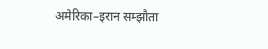अमेरिका–इरान सम्झौता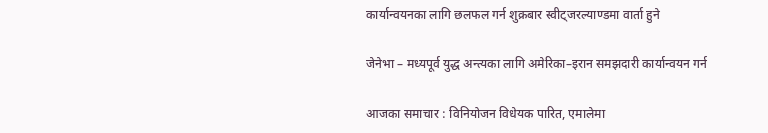कार्यान्वयनका लागि छलफल गर्न शुक्रबार स्वीट्जरल्याण्डमा वार्ता हुने

जेनेभा – मध्यपूर्व युद्ध अन्त्यका लागि अमेरिका–इरान समझदारी कार्यान्वयन गर्न

आजका समाचार : विनियोजन विधेयक पारित, एमालेमा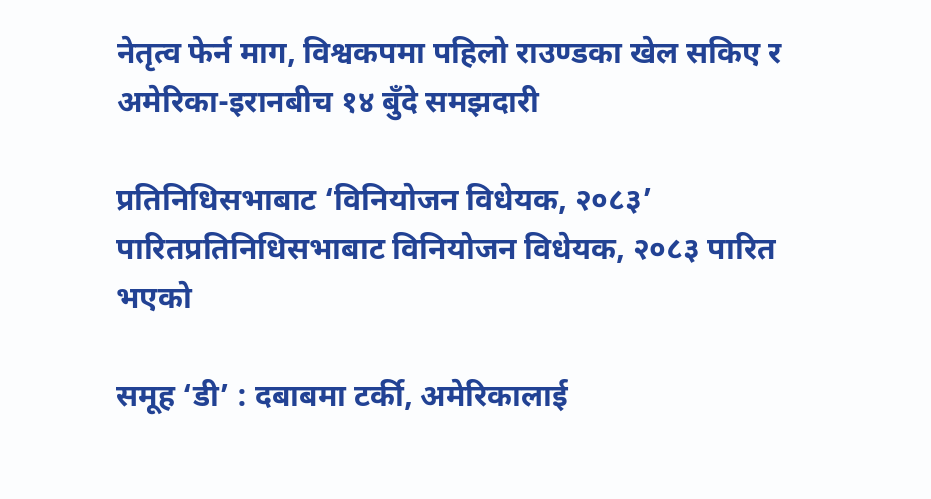नेतृत्व फेर्न माग, विश्वकपमा पहिलो राउण्डका खेल सकिए र अमेरिका-इरानबीच १४ बुँदे समझदारी

प्रतिनिधिसभाबाट ‘विनियोजन विधेयक, २०८३’ पारितप्रतिनिधिसभाबाट विनियोजन विधेयक, २०८३ पारित भएको

समूह ‘डी’ : दबाबमा टर्की, अमेरिकालाई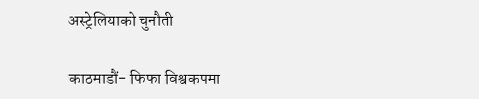अस्ट्रेलियाको चुनौती

काठमाडौं- फिफा विश्वकपमा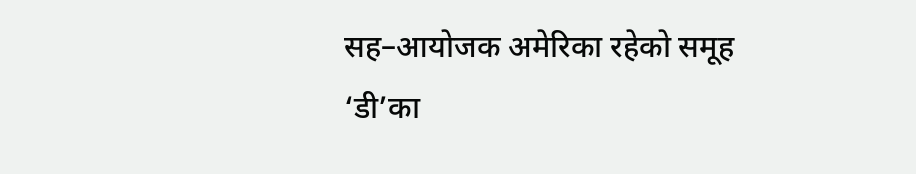सह–आयोजक अमेरिका रहेको समूह ‘डी’का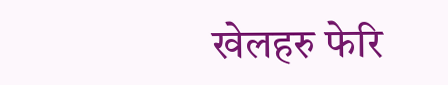खेलहरु फेरि